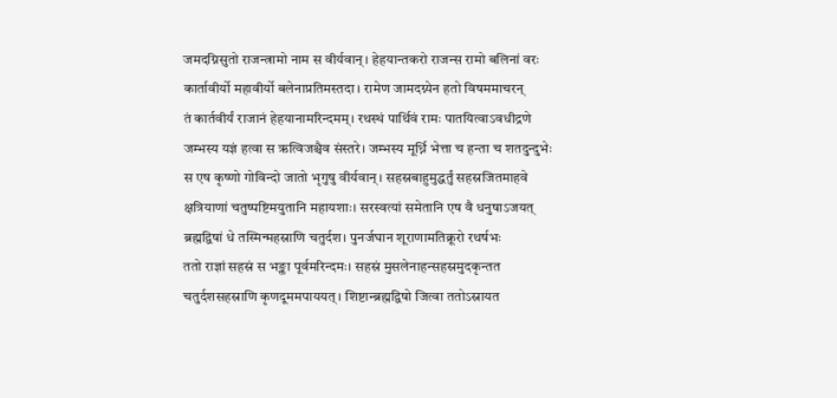जमदग्निसुतो राजन्त्रामो नाम स वीर्यवान्। हेहयान्तकरो राजन्स रामो बलिनां वरः
कार्तावीर्यो महावीर्यो बलेनाप्रतिमस्तदा। रामेण जामदग्न्येन हतो विषममाचरन्
तं कार्तवीर्यं राजानं हेहयानामरिन्दमम्। रथस्थं पार्थिवं रामः पातयित्वाऽवधीद्रणे
जम्भस्य यज्ञं हत्वा स ऋत्विजश्चैव संस्तरे। जम्भस्य मूर्ध्नि भेत्ता च हन्ता च शतदुन्दुभेः
स एष कृष्णो गोविन्दो जातो भृगुषु वीर्यवान्। सहस्रबाहुमुद्धर्तुं सहस्रजितमाहवे
क्षत्रियाणां चतुष्पष्टिमयुतानि महायशाः। सरस्वत्यां समेतानि एष वै धनुषाऽजयत्
ब्रह्मद्विषां धे तस्मिन्महस्राणि चतुर्दश। पुनर्जघान शूराणामतिक्रूरो रथर्षभः
ततो राज्ञां सहस्रं स भङ्क्ता पूर्वमरिन्दमः। सहस्रं मुसलेनाहन्सहस्रमुदकृन्तत
चतुर्दशसहस्राणि कृणदूममपाययत्। शिष्टान्ब्रह्मद्विषो जित्वा ततोऽस्नायत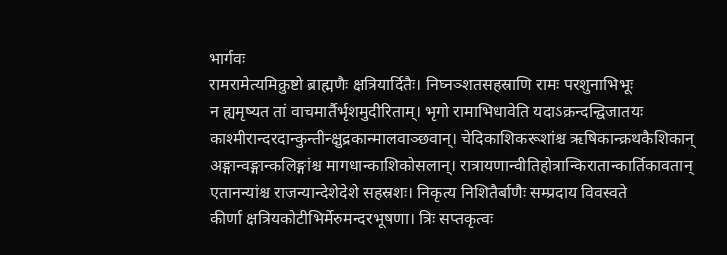भार्गवः
रामरामेत्यमिक्रुष्टो ब्राह्मणैः क्षत्रियार्दितैः। निघ्नञ्शतसहस्राणि रामः परशुनाभिभूः
न ह्यमृष्यत तां वाचमार्तैर्भृशमुदीरिताम्। भृगो रामाभिधावेति यदाऽक्रन्दन्द्विजातयः
काश्मीरान्दरदान्कुन्तीन्क्षुद्रकान्मालवाञ्छवान्। चेदिकाशिकरूशांश्च ऋषिकान्क्रथकैशिकान्
अङ्गान्वङ्गान्कलिङ्गांश्च मागधान्काशिकोसलान्। रात्रायणान्वीतिहोत्रान्किरातान्कार्तिकावतान्
एतानन्यांश्च राजन्यान्देशेदेशे सहस्रशः। निकृत्य निशितैर्बाणैः सम्प्रदाय विवस्वते
कीर्णा क्षत्रियकोटीभिर्मेरुमन्दरभूषणा। त्रिः सप्तकृत्वः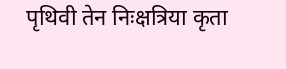पृथिवी तेन निःक्षत्रिया कृता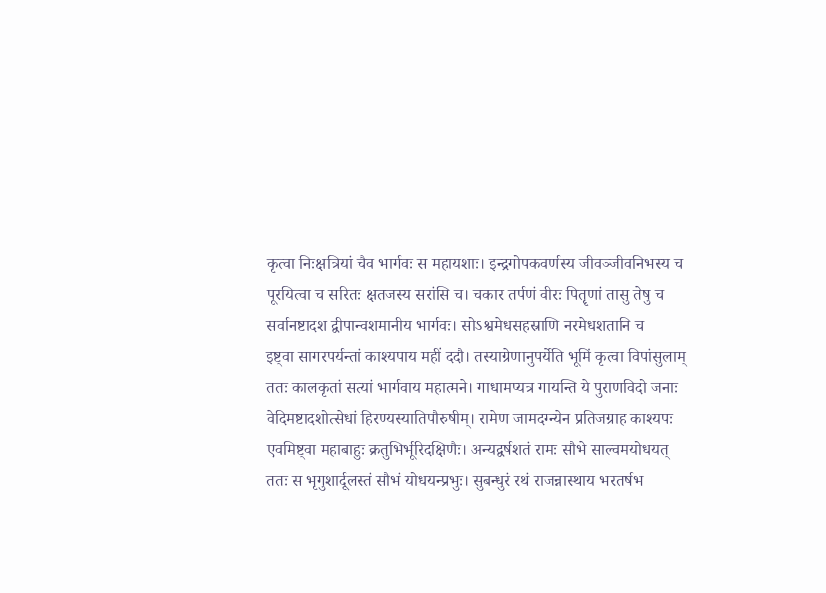कृत्वा निःक्षत्रियां चैव भार्गवः स महायशाः। इन्द्रगोपकवर्णस्य जीवञ्जीवनिभस्य च
पूरयित्वा च सरितः क्षतजस्य सरांसि च। चकार तर्पणं वीरः पितॄणां तासु तेषु च
सर्वानष्टादश द्वीपान्वशमानीय भार्गवः। सोऽश्वमेधसहस्राणि नरमेधशतानि च
इष्ट्वा सागरपर्यन्तां काश्यपाय महीं ददौ। तस्याग्रेणानुपर्येति भूमिं कृत्वा विपांसुलाम्
ततः कालकृतां सत्यां भार्गवाय महात्मने। गाधामप्यत्र गायन्ति ये पुराणविदो जनाः
वेदिमष्टादशोत्सेधां हिरण्यस्यातिपौरुषीम्। रामेण जामदग्न्येन प्रतिजग्राह काश्यपः
एवमिष्ट्वा महाबाहुः क्रतुभिर्भूरिदक्षिणैः। अन्यद्वर्षशतं रामः सौभे साल्वमयोधयत्
ततः स भृगुशार्दूलस्तं सौभं योधयन्प्रभुः। सुबन्धुरं रथं राजन्नास्थाय भरतर्षभ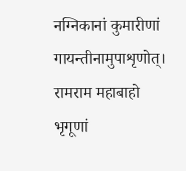नग्निकानां कुमारीणां गायन्तीनामुपाशृणोत्। रामराम महाबाहो भृगूणां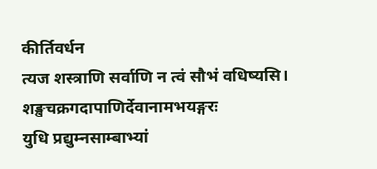कीर्तिवर्धन
त्यज शस्त्राणि सर्वाणि न त्वं सौभं वधिष्यसि। शङ्खचक्रगदापाणिर्देवानामभयङ्गरः
युधि प्रद्युम्नसाम्बाभ्यां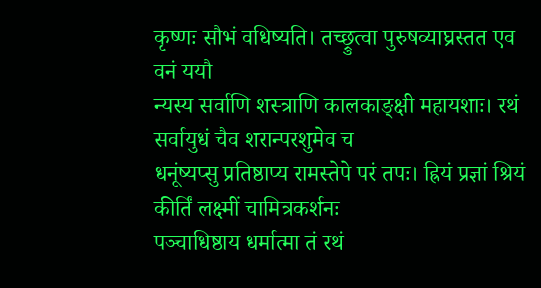कृष्णः सौभं वधिष्यति। तच्छ्रुत्वा पुरुषव्याघ्रस्तत एव वनं ययौ
न्यस्य सर्वाणि शस्त्राणि कालकाङ्क्षी महायशाः। रथं सर्वायुधं चैव शरान्परशुमेव च
धनूंष्यप्सु प्रतिष्ठाप्य रामस्तेपे परं तपः। ह्रियं प्रज्ञां श्रियं कीर्तिं लक्ष्मीं चामित्रकर्शनः
पञ्चाधिष्ठाय धर्मात्मा तं रथं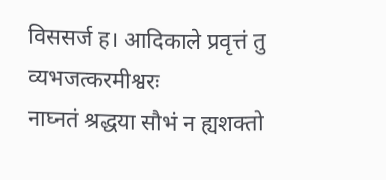विससर्ज ह। आदिकाले प्रवृत्तं तु व्यभजत्करमीश्वरः
नाघ्नतं श्रद्धया सौभं न ह्यशक्तो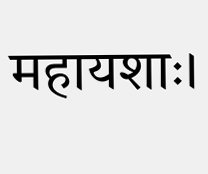महायशाः।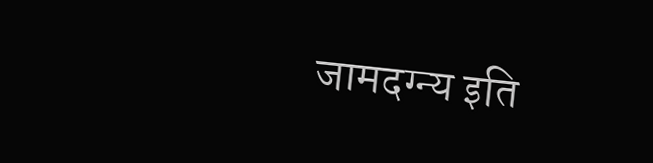जामदग्न्य इति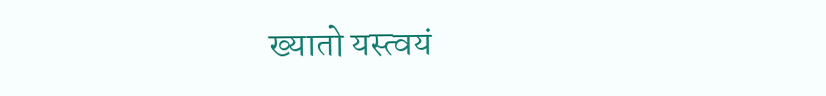ख्यातो यस्त्वयं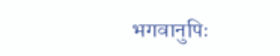भगवानुपिः